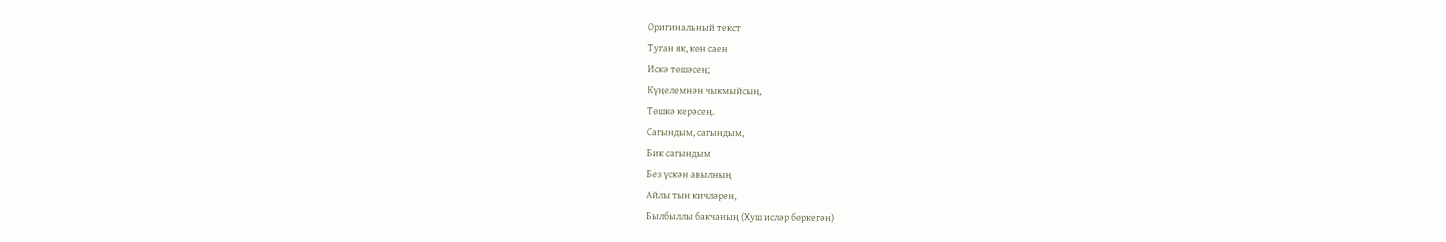Оригинальный текст
Туган як, көн саен
Искә төшәсең;
Күңелемнән чыкмыйсың,
Төшкә керәсең.
Сагындым, сагындым,
Бик сагындым
Без үскән авылның
Айлы тын кичләрен,
Былбыллы бакчаның (Хуш исләр бөркегән)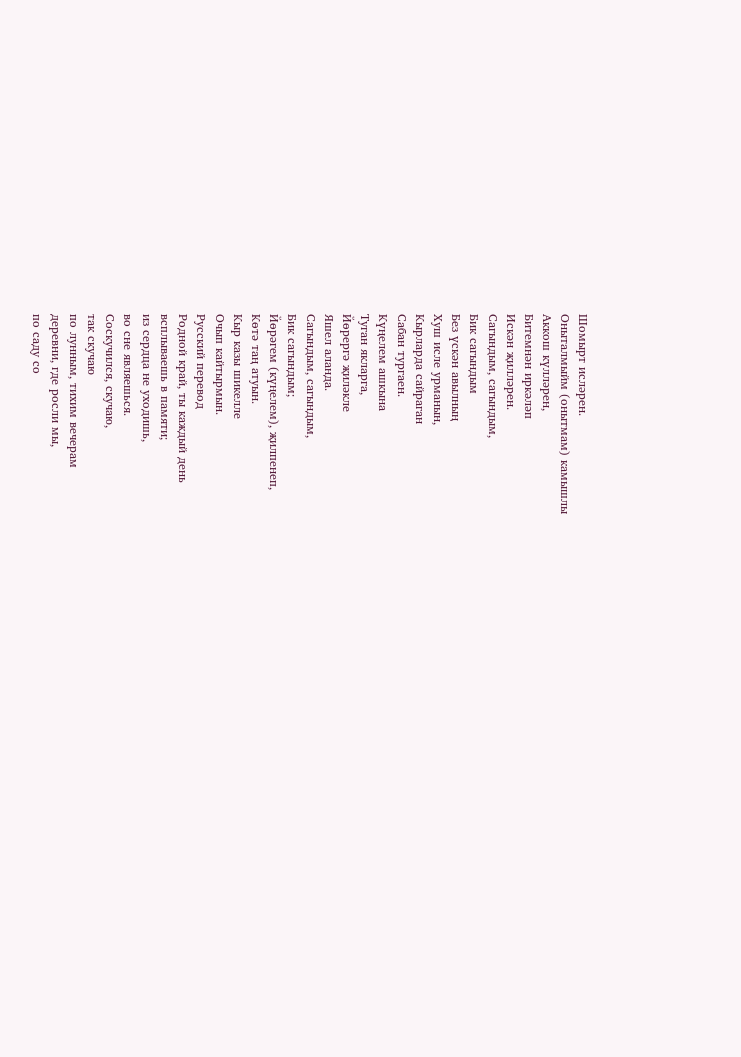Шомырт исләрен.
Оныталмыйм (онытмам) камышлы
Аккош күлләрен,
Битемнән иркәләп
Искән җилләрен.
Сагындым, сагындым,
Бик сагындым
Без үскән авылның
Хуш исле урманын,
Кырларда сайраган
Сабан тургаен.
Күңелем ашкына
Туган якларга,
Йөрергә җиләкле
Яшел аланда.
Сагындым, сагындым,
Бик сагындым;
Йөрәгем (күңелем), җилпенеп,
Көтә таң атуын.
Кыр казы шикелле
Очып кайтырмын.
Русский перевод
Родной край, ты каждый день
всплываешь в памяти;
из сердца не уходишь,
во сне являешься.
Соскучился, скучаю,
так скучаю
по лунным, тихим вечерам
деревни, где росли мы,
по саду со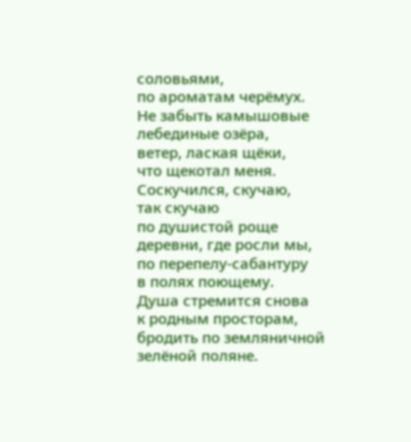соловьями,
по ароматам черёмух.
Не забыть камышовые
лебединые озёра,
ветер, лаская щёки,
что щекотал меня.
Соскучился, скучаю,
так скучаю
по душистой роще
деревни, где росли мы,
по перепелу-сабантуру
в полях поющему.
Душа стремится снова
к родным просторам,
бродить по земляничной
зелёной поляне.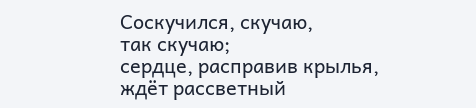Соскучился, скучаю,
так скучаю;
сердце, расправив крылья,
ждёт рассветный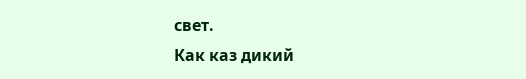свет.
Как каз дикий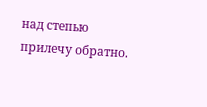над степью
прилечу обратно.